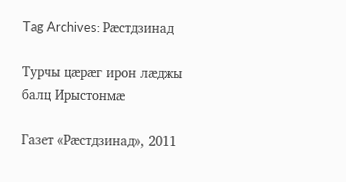Tag Archives: Рæстдзинад

Турчы цæрæг ирон лæджы балц Ирыстонмæ

Газет «Рæстдзинад», 2011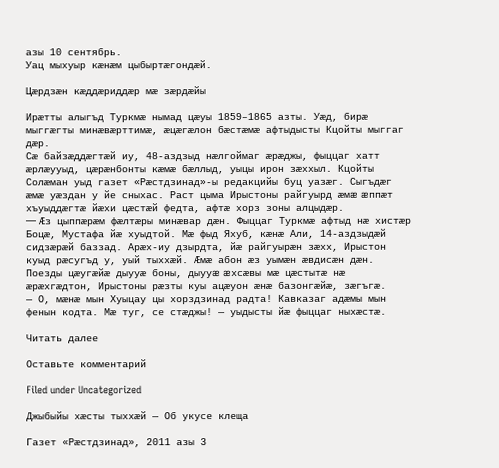азы 10 сентябрь.
Уац мыхуыр кæнæм цыбыртæгондæй.

Цæрдзæн кæддæриддæр мæ зæрдæйы

Ирæтты алыгъд Туркмæ нымад цæуы 1859–1865 азты. Уæд, бирæ мыггæгты минæвæрттимæ, æцæгæлон бæстæмæ афтыдысты Кцойты мыггаг дæр.
Сæ байзæддæгтæй иу, 48-аздзыд нæлгоймаг æрæджы, фыццаг хатт æрлæууыд, цæрæнбонты кæмæ бæллыд, уыцы ирон зæххыл. Кцойты Солæман уыд газет «Рæстдзинад»-ы редакцийы буц уазæг. Сыгъдæг æмæ уæздан у йе сныхас. Раст цыма Ирыстоны райгуырд æмæ æппæт хъуыддæгтæ йæхи цæстæй федта, афтæ хорз зоны алцыдæр.
— Æз цыппæрæм фæлтæры минæвар дæн. Фыццаг Туркмæ афтыд нæ хистæр Боцæ, Мустафа йæ хуыдтой. Мæ фыд Яхуб, кæнæ Али, 14-аздзыдæй сидзæрæй баззад. Арæх-иу дзырдта, йæ райгуырæн зæхх, Ирыстон куыд рæсугъд у, уый тыххæй. Æмæ абон æз уымæн æвдисæн дæн. Поезды цæугæйæ дыууæ боны, дыууæ æхсæвы мæ цæстытæ нæ æрæхгæдтон, Ирыстоны рæзты куы ацæуон æнæ базонгæйæ, зæгъгæ.
— О, мæнæ мын Хуыцау цы хорздзинад радта! Кавказаг адæмы мын фенын кодта. Мæ туг, се стæджы! — уыдысты йæ фыццаг ныхæстæ.

Читать далее

Оставьте комментарий

Filed under Uncategorized

Джыбыйы хæсты тыххæй — Об укусе клеща

Газет «Рæстдзинад», 2011 азы 3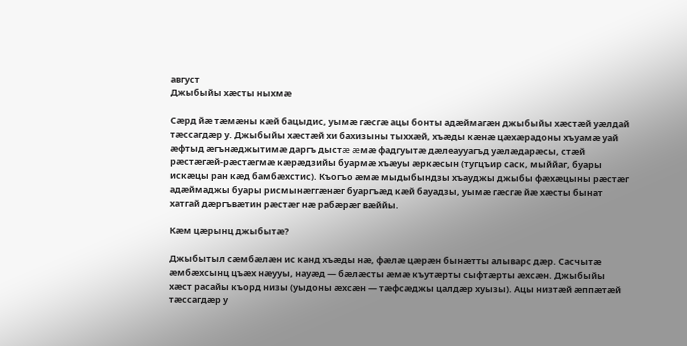август
Джыбыйы хæсты ныхмæ

Сæрд йæ тæмæны кæй бацыдис, уымæ гæсгæ ацы бонты адæймагæн джыбыйы хæстæй уæлдай тæссагдæр у. Джыбыйы хæстæй хи бахизыны тыххæй, хъæды кæнæ цæхæрадоны хъуамæ уай æфтыд æгънæджытимæ даргъ дыстæ æмæ фадгуытæ дæлеаууагъд уæлæдарæсы, стæй рæстæгæй-рæстæгмæ кæрæдзийы буармæ хъæуы æркæсын (тугцъир саск, мыййаг, буары искæцы ран кæд бамбæхстис). Къогъо æмæ мыдыбындзы хъауджы джыбы фæхæцыны рæстæг адæймаджы буары рисмынæггæнæг буаргъæд кæй бауадзы, уымæ гæсгæ йæ хæсты бынат хатгай дæргъвæтин рæстæг нæ рабæрæг вæййы.

Кæм цæрынц джыбытæ?

Джыбытыл сæмбæлæн ис канд хъæды нæ, фæлæ цæрæн бынæтты алыварс дæр. Сасчытæ æмбæхсынц цъæх нæууы, науæд — бæлæсты æмæ къутæрты сыфтæрты æхсæн. Джыбыйы хæст расайы къорд низы (уыдоны æхсæн — тæфсæджы цалдæр хуызы). Ацы низтæй æппæтæй тæссагдæр у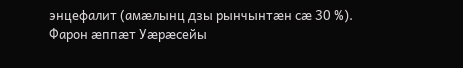энцефалит (амæлынц дзы рынчынтæн сæ 30 %).
Фарон æппæт Уæрæсейы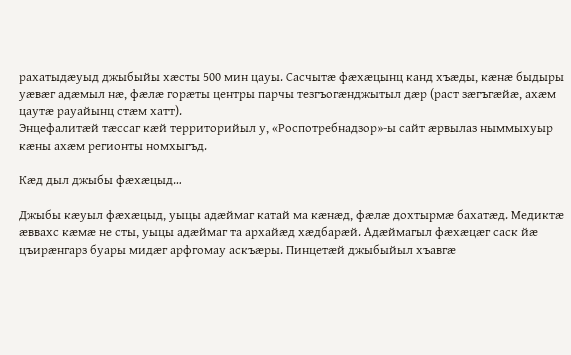рахатыдæуыд джыбыйы хæсты 500 мин цауы. Сасчытæ фæхæцынц канд хъæды, кæнæ быдыры уæвæг адæмыл нæ, фæлæ горæты центры парчы тезгъогæнджытыл дæр (раст зæгъгæйæ, ахæм цаутæ рауайынц стæм хатт).
Энцефалитæй тæссаг кæй территорийыл у, «Роспотребнадзор»-ы сайт æрвылаз ныммыхуыр кæны ахæм регионты номхыгъд.

Кæд дыл джыбы фæхæцыд…

Джыбы кæуыл фæхæцыд, уыцы адæймаг катай ма кæнæд, фæлæ дохтырмæ бахатæд. Медиктæ æввахс кæмæ не сты, уыцы адæймаг та архайæд хæдбарæй. Адæймагыл фæхæцæг саск йæ цъирæнгарз буары мидæг арфгомау аскъæры. Пинцетæй джыбыйыл хъавгæ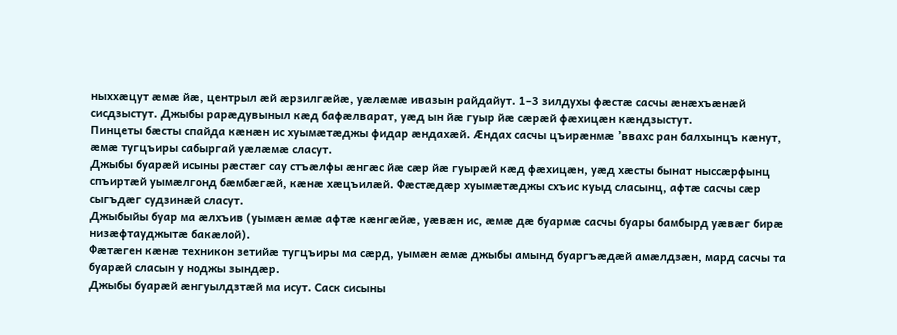ныххæцут æмæ йæ, центрыл æй æрзилгæйæ, уæлæмæ ивазын райдайут. 1–3 зилдухы фæстæ сасчы æнæхъæнæй сисдзыстут. Джыбы рарæдувыныл кæд бафæлварат, уæд ын йæ гуыр йæ сæрæй фæхицæн кæндзыстут.
Пинцеты бæсты спайда кæнæн ис хуымæтæджы фидар æндахæй. Æндах сасчы цъирæнмæ ’ввахс ран балхынцъ кæнут, æмæ тугцъиры сабыргай уæлæмæ сласут.
Джыбы буарæй исыны рæстæг сау стъæлфы æнгæс йæ сæр йæ гуырæй кæд фæхицæн, уæд хæсты бынат ныссæрфынц спъиртæй уымæлгонд бæмбæгæй, кæнæ хæцъилæй. Фæстæдæр хуымæтæджы схъис куыд сласынц, афтæ сасчы сæр сыгъдæг судзинæй сласут.
Джыбыйы буар ма æлхъив (уымæн æмæ афтæ кæнгæйæ, уæвæн ис, æмæ дæ буармæ сасчы буары бамбырд уæвæг бирæ низæфтауджытæ бакæлой).
Фæтæген кæнæ техникон зетийæ тугцъиры ма сæрд, уымæн æмæ джыбы амынд буаргъæдæй амæлдзæн, мард сасчы та буарæй сласын у ноджы зындæр.
Джыбы буарæй æнгуылдзтæй ма исут. Саск сисыны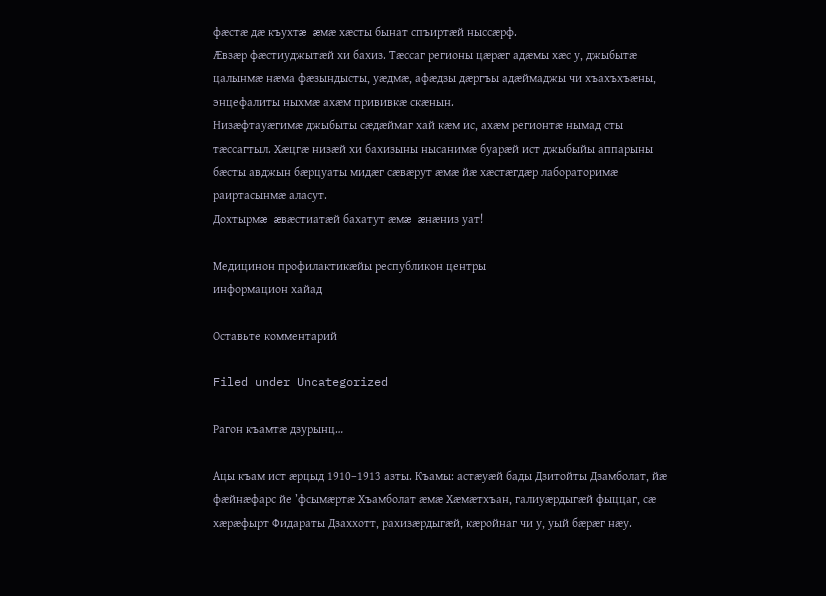фæстæ дæ къухтæ æмæ хæсты бынат спъиртæй ныссæрф.
Æвзæр фæстиуджытæй хи бахиз. Тæссаг регионы цæрæг адæмы хæс у, джыбытæ цалынмæ нæма фæзындысты, уæдмæ, афæдзы дæргъы адæймаджы чи хъахъхъæны, энцефалиты ныхмæ ахæм прививкæ скæнын.
Низæфтауæгимæ джыбыты сæдæймаг хай кæм ис, ахæм регионтæ нымад сты тæссагтыл. Хæцгæ низæй хи бахизыны нысанимæ буарæй ист джыбыйы аппарыны бæсты авджын бæрцуаты мидæг сæвæрут æмæ йæ хæстæгдæр лабораторимæ раиртасынмæ аласут.
Дохтырмæ æвæстиатæй бахатут æмæ æнæниз уат!

Медицинон профилактикæйы республикон центры
информацион хайад

Оставьте комментарий

Filed under Uncategorized

Рагон къамтæ дзурынц…

Ацы къам ист æрцыд 1910–1913 азты. Къамы: астæуæй бады Дзитойты Дзамболат, йæ фæйнæфарс йе ’фсымæртæ Хъамболат æмæ Хæмæтхъан, галиуæрдыгæй фыццаг, сæ хæрæфырт Фидараты Дзаххотт, рахизæрдыгæй, кæройнаг чи у, уый бæрæг нæу.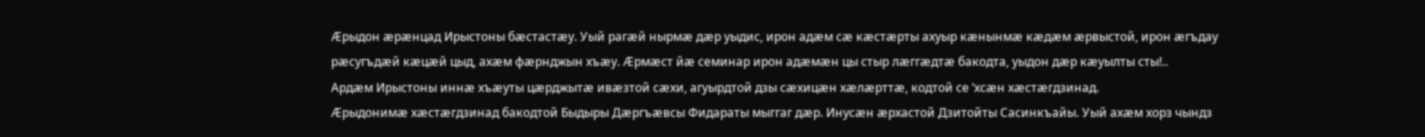Æрыдон æрæнцад Ирыстоны бæстастæу. Уый рагæй нырмæ дæр уыдис, ирон адæм сæ кæстæрты ахуыр кæнынмæ кæдæм æрвыстой, ирон æгъдау рæсугъдæй кæцæй цыд, ахæм фæрнджын хъæу. Æрмæст йæ семинар ирон адæмæн цы стыр лæггæдтæ бакодта, уыдон дæр кæуылты сты!..
Ардæм Ирыстоны иннæ хъæуты цæрджытæ ивæзтой сæхи, агуырдтой дзы сæхицæн хæлæрттæ, кодтой се ’хсæн хæстæгдзинад.
Æрыдонимæ хæстæгдзинад бакодтой Быдыры Дæргъæвсы Фидараты мыггаг дæр. Инусæн æрхастой Дзитойты Сасинкъайы. Уый ахæм хорз чындз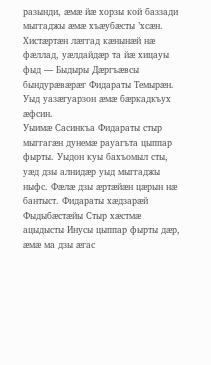разынди, æмæ йæ хорзы кой баззади мыггаджы æмæ хъæубæсты ’хсæн. Хистæртæн лæггад кæнынæй нæ фæллад, уæлдайдæр та йæ хицауы фыд — Быдыры Дæргъæвсы бындурæвæрæг Фидараты Темырæн. Уыд уазæгуарзон æмæ бæркадкъух æфсин.
Уыимæ Сасинкъа Фидараты стыр мыггагæн дунемæ рауагъта цыппар фырты. Уыдон куы бахъомыл сты, уæд дзы алнидæр уыд мыггаджы ныфс. Фæлæ дзы æртæйæн цæрын нæ бантыст. Фидараты хæдзарæй Фыдыбæстæйы Стыр хæстмæ ацыдысты Инусы цыппар фырты дæр, æмæ ма дзы æгас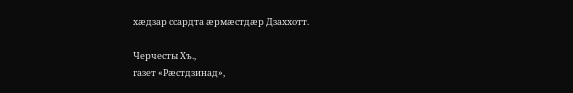хæдзар ссардта æрмæстдæр Дзаххотт.

Черчесты Хъ.,
газет «Рæстдзинад»,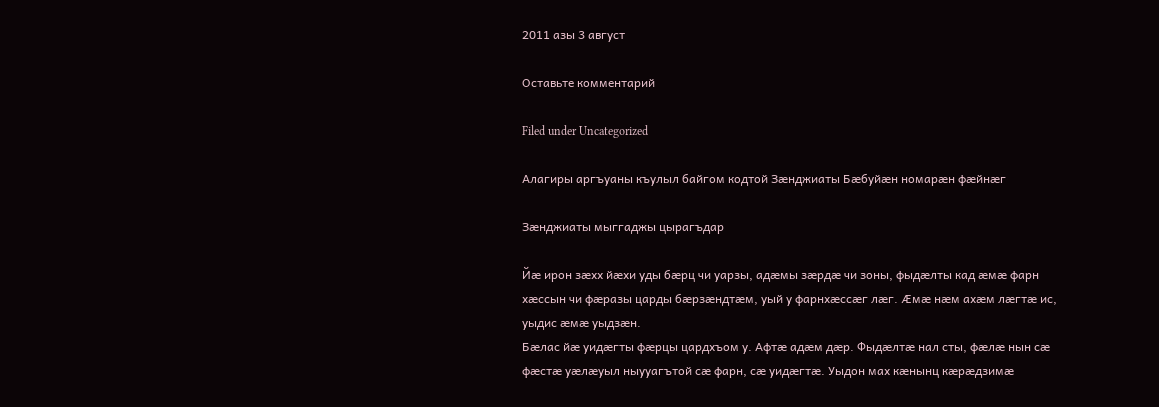2011 азы 3 август

Оставьте комментарий

Filed under Uncategorized

Алагиры аргъуаны къулыл байгом кодтой Зæнджиаты Бæбуйæн номарæн фæйнæг

Зæнджиаты мыггаджы цырагъдар

Йæ ирон зæхх йæхи уды бæрц чи уарзы, адæмы зæрдæ чи зоны, фыдæлты кад æмæ фарн хæссын чи фæразы царды бæрзæндтæм, уый у фарнхæссæг лæг. Æмæ нæм ахæм лæгтæ ис, уыдис æмæ уыдзæн.
Бæлас йæ уидæгты фæрцы цардхъом у. Афтæ адæм дæр. Фыдæлтæ нал сты, фæлæ нын сæ фæстæ уæлæуыл ныууагътой сæ фарн, сæ уидæгтæ. Уыдон мах кæнынц кæрæдзимæ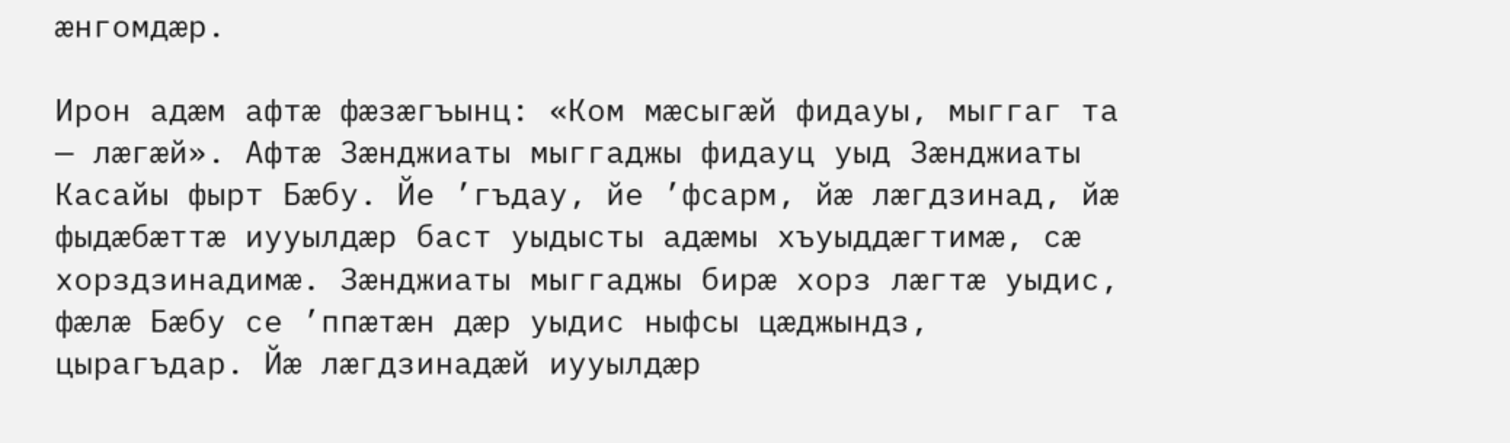æнгомдæр.

Ирон адæм афтæ фæзæгъынц: «Ком мæсыгæй фидауы, мыггаг та — лæгæй». Афтæ Зæнджиаты мыггаджы фидауц уыд Зæнджиаты Касайы фырт Бæбу. Йе ’гъдау, йе ’фсарм, йæ лæгдзинад, йæ фыдæбæттæ иууылдæр баст уыдысты адæмы хъуыддæгтимæ, сæ хорздзинадимæ. Зæнджиаты мыггаджы бирæ хорз лæгтæ уыдис, фæлæ Бæбу се ’ппæтæн дæр уыдис ныфсы цæджындз, цырагъдар. Йæ лæгдзинадæй иууылдæр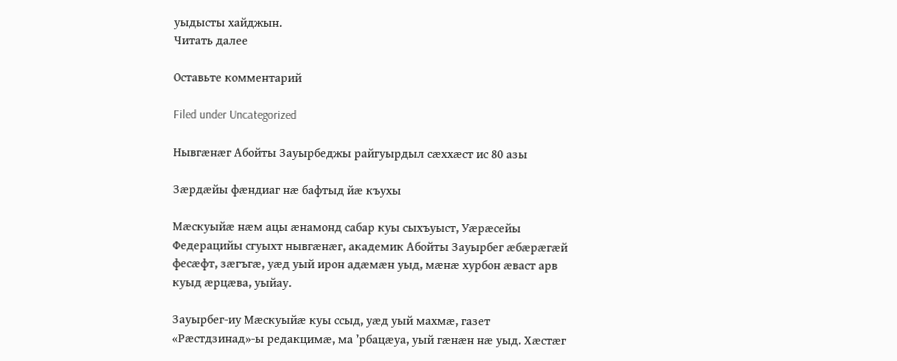уыдысты хайджын.
Читать далее

Оставьте комментарий

Filed under Uncategorized

Нывгæнæг Абойты Зауырбеджы райгуырдыл сæххæст ис 80 азы

Зæрдæйы фæндиаг нæ бафтыд йæ къухы

Мæскуыйæ нæм ацы æнамонд сабар куы сыхъуыст, Уæрæсейы Федерацийы сгуыхт нывгæнæг, академик Абойты Зауырбег æбæрæгæй фесæфт, зæгъгæ, уæд уый ирон адæмæн уыд, мæнæ хурбон æваст арв куыд æрцæва, уыйау.

Зауырбег-иу Мæскуыйæ куы ссыд, уæд уый махмæ, газет «Рæстдзинад»-ы редакцимæ, ма ’рбацæуа, уый гæнæн нæ уыд. Хæстæг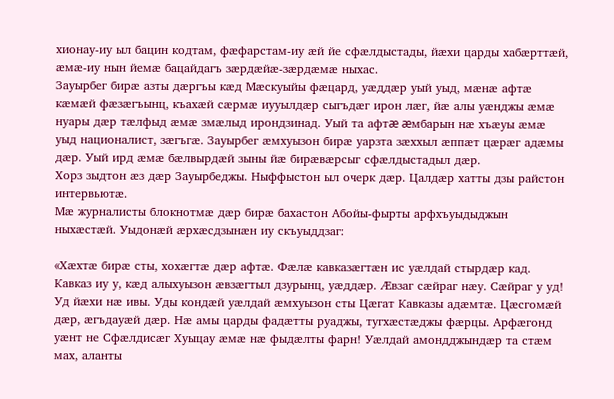хионау-иу ыл бацин кодтам, фæфарстам-иу æй йе сфæлдыстады, йæхи царды хабæрттæй, æмæ-иу нын йемæ бацайдагъ зæрдæйæ-зæрдæмæ ныхас.
Зауырбег бирæ азты дæргъы кæд Мæскуыйы фæцард, уæддæр уый уыд, мæнæ афтæ кæмæй фæзæгъынц, къахæй сæрмæ иууылдæр сыгъдæг ирон лæг, йæ алы уæнджы æмæ нуары дæр тæлфыд æмæ змæлыд ирондзинад. Уый та афтæ æмбарын нæ хъæуы æмæ уыд националист, зæгъгæ. Зауырбег æмхуызон бирæ уарзта зæххыл æппæт цæрæг адæмы дæр. Уый ирд æмæ бæлвырдæй зыны йæ бирæвæрсыг сфæлдыстадыл дæр.
Хорз зыдтон æз дæр Зауырбеджы. Ныффыстон ыл очерк дæр. Цалдæр хатты дзы райстон интервьютæ.
Мæ журналисты блокнотмæ дæр бирæ бахастон Абойы-фырты арфхъуыдыджын ныхæстæй. Уыдонæй æрхæсдзынæн иу скъуыддзаг:

«Хæхтæ бирæ сты, хохæгтæ дæр афтæ. Фæлæ кавказæгтæн ис уæлдай стырдæр кад. Кавказ иу у, кæд алыхуызон æвзæгтыл дзурынц, уæддæр. Æвзаг сæйраг нæу. Сæйраг у уд! Уд йæхи нæ ивы. Уды кондæй уæлдай æмхуызон сты Цæгат Кавказы адæмтæ. Цæсгомæй дæр, æгъдауæй дæр. Нæ амы царды фадæтты руаджы, тугхæстæджы фæрцы. Арфæгонд уæнт не Сфæлдисæг Хуыцау æмæ нæ фыдæлты фарн! Уæлдай амондджындæр та стæм мах, аланты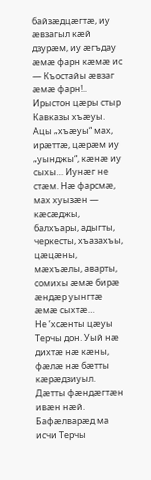байзæдцæгтæ, иу æвзагыл кæй дзурæм, иу æгъдау æмæ фарн кæмæ ис — Къостайы æвзаг æмæ фарн!..
Ирыстон цæры стыр Кавказы хъæуы. Ацы „хъæуы“ мах, ирæттæ, цæрæм иу „уынджы“, кæнæ иу сыхы… Иунæг не стæм. Нæ фарсмæ, мах хуызæн — кæсæджы, балхъары, адыгты, черкесты, хъазахъы, цæцæны, мæхъæлы, аварты, сомихы æмæ бирæ æндæр уынгтæ æмæ сыхтæ…
Не ’хсæнты цæуы Терчы дон. Уый нæ дихтæ нæ кæны, фæлæ нæ бæтты кæрæдзиуыл. Дæтты фæндæгтæн
ивæн нæй. Бафæлварæд ма исчи Терчы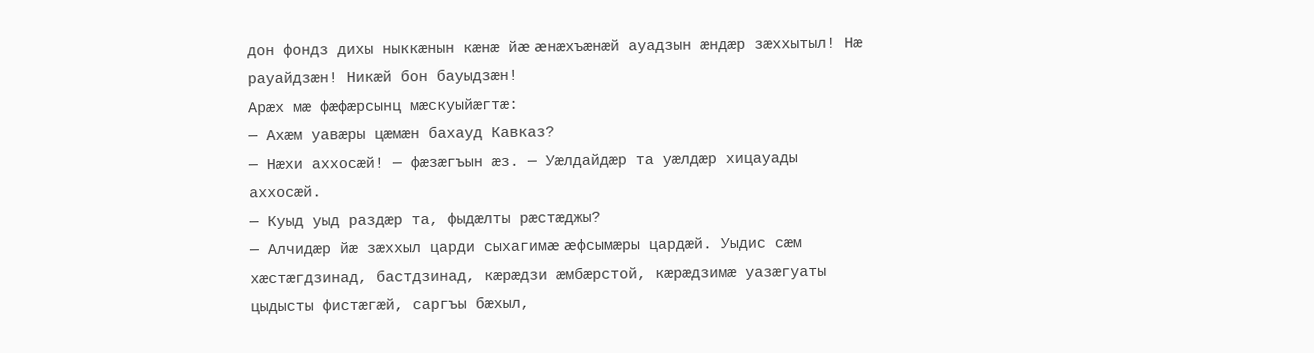дон фондз дихы ныккæнын кæнæ йæ æнæхъæнæй ауадзын æндæр зæххытыл! Нæ рауайдзæн! Никæй бон бауыдзæн!
Арæх мæ фæфæрсынц мæскуыйæгтæ:
— Ахæм уавæры цæмæн бахауд Кавказ?
— Нæхи аххосæй! — фæзæгъын æз. — Уæлдайдæр та уæлдæр хицауады аххосæй.
— Куыд уыд раздæр та, фыдæлты рæстæджы?
— Алчидæр йæ зæххыл царди сыхагимæ æфсымæры цардæй. Уыдис сæм хæстæгдзинад, бастдзинад, кæрæдзи æмбæрстой, кæрæдзимæ уазæгуаты цыдысты фистæгæй, саргъы бæхыл,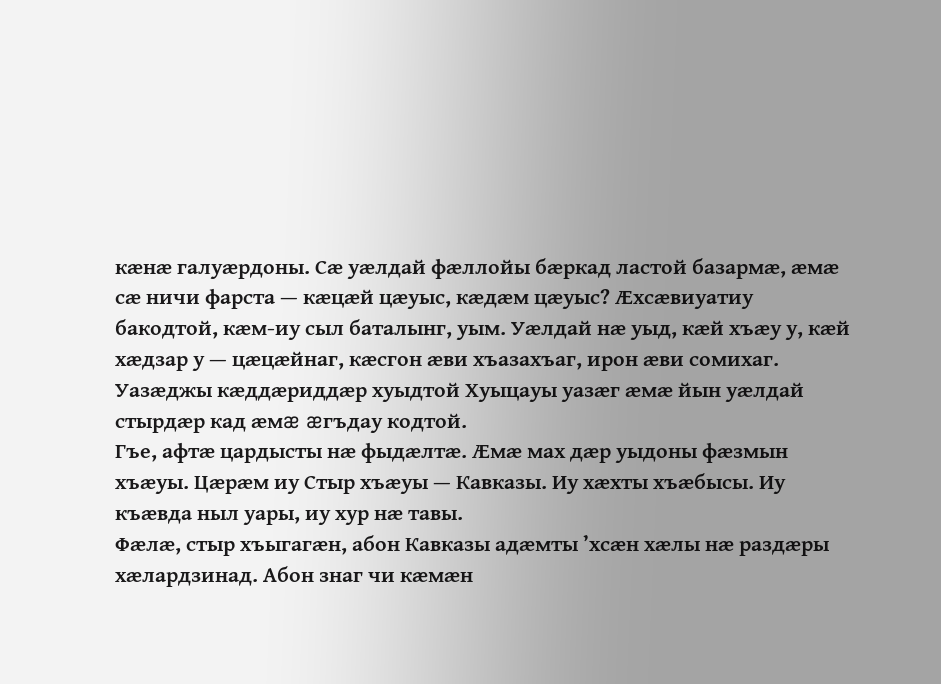кæнæ галуæрдоны. Сæ уæлдай фæллойы бæркад ластой базармæ, æмæ сæ ничи фарста — кæцæй цæуыс, кæдæм цæуыс? Æхсæвиуатиу бакодтой, кæм-иу сыл баталынг, уым. Уæлдай нæ уыд, кæй хъæу у, кæй хæдзар у — цæцæйнаг, кæсгон æви хъазахъаг, ирон æви сомихаг. Уазæджы кæддæриддæр хуыдтой Хуыцауы уазæг æмæ йын уæлдай стырдæр кад æмæ æгъдау кодтой.
Гъе, афтæ цардысты нæ фыдæлтæ. Æмæ мах дæр уыдоны фæзмын хъæуы. Цæрæм иу Стыр хъæуы — Кавказы. Иу хæхты хъæбысы. Иу къæвда ныл уары, иу хур нæ тавы.
Фæлæ, стыр хъыгагæн, абон Кавказы адæмты ’хсæн хæлы нæ раздæры хæлардзинад. Абон знаг чи кæмæн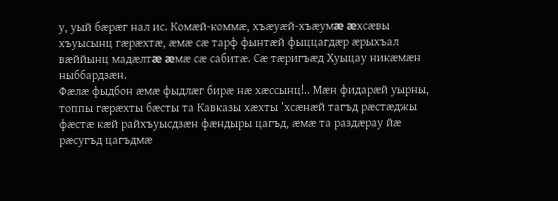у, уый бæрæг нал ис. Комæй-коммæ, хъæуæй-хъæумæ æхсæвы хъуысынц гæрæхтæ, æмæ сæ тарф фынтæй фыццагдæр æрыхъал вæййынц мадæлтæ æмæ сæ сабитæ. Сæ тæригъæд Хуыцау никæмæн ныббардзæн.
Фæлæ фыдбон æмæ фыдлæг бирæ нæ хæссынц!.. Мæн фидарæй уырны, топпы гæрæхты бæсты та Кавказы хæхты ’хсæнæй тагъд рæстæджы фæстæ кæй райхъуысдзæн фæндыры цагъд, æмæ та раздæрау йæ рæсугъд цагъдмæ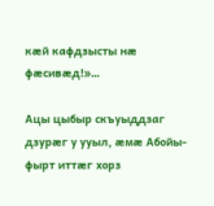кæй кафдзысты нæ фæсивæд!»…

Ацы цыбыр скъуыддзаг дзурæг у ууыл, æмæ Абойы-фырт иттæг хорз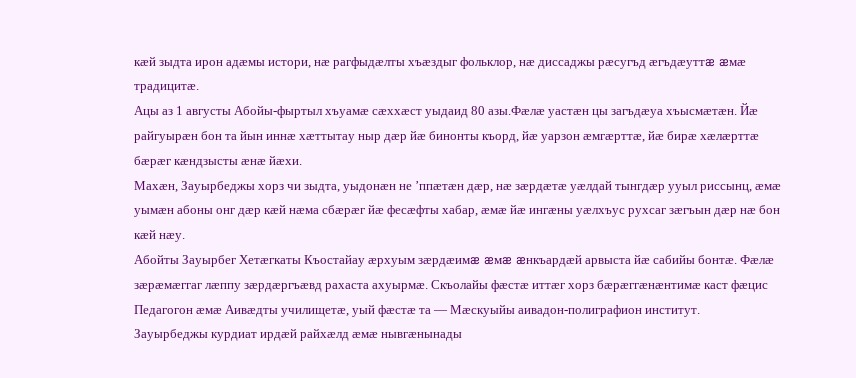кæй зыдта ирон адæмы истори, нæ рагфыдæлты хъæздыг фольклор, нæ диссаджы рæсугъд æгъдæуттæ æмæ традицитæ.
Ацы аз 1 августы Абойы-фыртыл хъуамæ сæххæст уыдаид 80 азы.Фæлæ уастæн цы загъдæуа хъысмæтæн. Йæ райгуырæн бон та йын иннæ хæттытау ныр дæр йæ бинонты къорд, йæ уарзон æмгæрттæ, йæ бирæ хæлæрттæ бæрæг кæндзысты æнæ йæхи.
Махæн, Зауырбеджы хорз чи зыдта, уыдонæн не ’ппæтæн дæр, нæ зæрдæтæ уæлдай тынгдæр ууыл риссынц, æмæ уымæн абоны онг дæр кæй нæма сбæрæг йæ фесæфты хабар, æмæ йæ ингæны уæлхъус рухсаг зæгъын дæр нæ бон кæй нæу.
Абойты Зауырбег Хетæгкаты Къостайау æрхуым зæрдæимæ æмæ æнкъардæй арвыста йæ сабийы бонтæ. Фæлæ зæрæмæггаг лæппу зæрдæргъæвд рахаста ахуырмæ. Скъолайы фæстæ иттæг хорз бæрæггæнæнтимæ каст фæцис Педагогон æмæ Аивæдты училищетæ, уый фæстæ та — Мæскуыйы аивадон-полиграфион институт.
Зауырбеджы курдиат ирдæй райхæлд æмæ нывгæнынады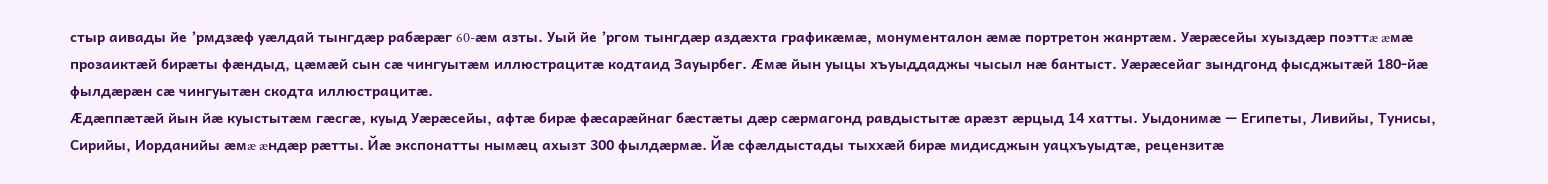стыр аивады йе ’рмдзæф уæлдай тынгдæр рабæрæг 60-æм азты. Уый йе ’ргом тынгдæр аздæхта графикæмæ, монументалон æмæ портретон жанртæм. Уæрæсейы хуыздæр поэттæ æмæ прозаиктæй бирæты фæндыд, цæмæй сын сæ чингуытæм иллюстрацитæ кодтаид Зауырбег. Æмæ йын уыцы хъуыддаджы чысыл нæ бантыст. Уæрæсейаг зындгонд фысджытæй 180-йæ фылдæрæн сæ чингуытæн скодта иллюстрацитæ.
Æдæппæтæй йын йæ куыстытæм гæсгæ, куыд Уæрæсейы, афтæ бирæ фæсарæйнаг бæстæты дæр сæрмагонд равдыстытæ арæзт æрцыд 14 хатты. Уыдонимæ — Египеты, Ливийы, Тунисы, Сирийы, Иорданийы æмæ æндæр рæтты. Йæ экспонатты нымæц ахызт 300 фылдæрмæ. Йæ сфæлдыстады тыххæй бирæ мидисджын уацхъуыдтæ, рецензитæ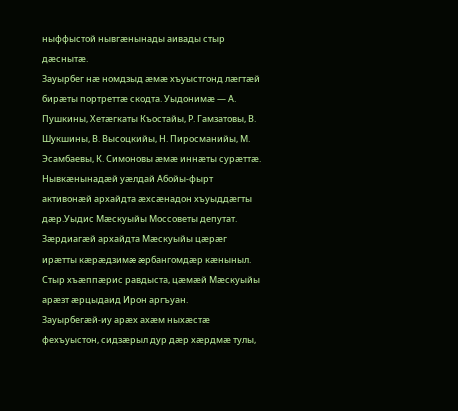ныффыстой нывгæнынады аивады стыр дæснытæ.
Зауырбег нæ номдзыд æмæ хъуыстгонд лæгтæй бирæты портреттæ скодта. Уыдонимæ — А. Пушкины, Хетæгкаты Къостайы, Р. Гамзатовы, В. Шукшины, В. Высоцкийы, Н. Пиросманийы, М. Эсамбаевы, К. Симоновы æмæ иннæты сурæттæ.
Нывкæнынадæй уæлдай Абойы-фырт активонæй архайдта æхсæнадон хъуыддæгты дæр.Уыдис Мæскуыйы Моссоветы депутат. Зæрдиагæй архайдта Мæскуыйы цæрæг ирæтты кæрæдзимæ æрбангомдæр кæныныл. Стыр хъæппæрис равдыста, цæмæй Мæскуыйы арæзт æрцыдаид Ирон аргъуан.
Зауырбегæй-иу арæх ахæм ныхæстæ фехъуыстон, сидзæрыл дур дæр хæрдмæ тулы,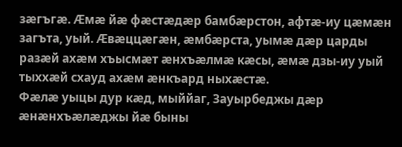зæгъгæ. Æмæ йæ фæстæдæр бамбæрстон, афтæ-иу цæмæн загъта, уый. Æвæццæгæн, æмбæрста, уымæ дæр царды разæй ахæм хъысмæт æнхъæлмæ кæсы, æмæ дзы-иу уый тыххæй схауд ахæм æнкъард ныхæстæ.
Фæлæ уыцы дур кæд, мыййаг, Зауырбеджы дæр æнæнхъæлæджы йæ быны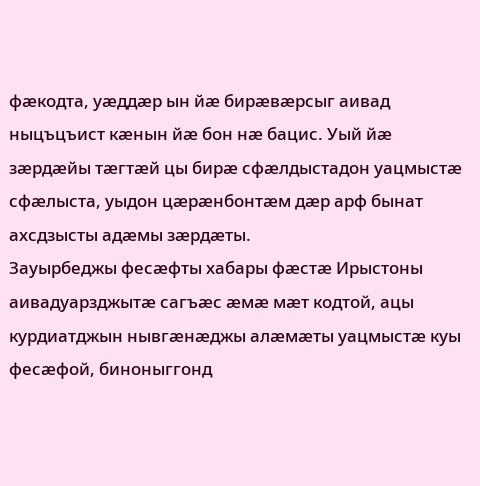фæкодта, уæддæр ын йæ бирæвæрсыг аивад ныцъцъист кæнын йæ бон нæ бацис. Уый йæ зæрдæйы тæгтæй цы бирæ сфæлдыстадон уацмыстæ сфæлыста, уыдон цæрæнбонтæм дæр арф бынат ахсдзысты адæмы зæрдæты.
Зауырбеджы фесæфты хабары фæстæ Ирыстоны аивадуарзджытæ сагъæс æмæ мæт кодтой, ацы курдиатджын нывгæнæджы алæмæты уацмыстæ куы фесæфой, биноныггонд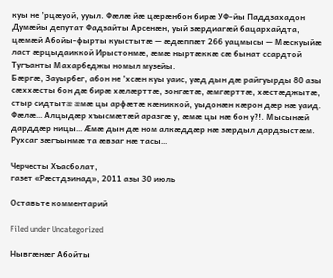куы не ’рцæуой, ууыл. Фæлæ йæ цæрæнбон бирæ УФ-йы Паддзахадон Думæйы депутат Фадзайты Арсенæн, уый зæрдиагæй бацархайдта, цæмæй Абойы-фырты куыстытæ — æдæппæт 266 уацмысы — Мæскуыйæ ласт æрцыдаиккой Ирыстонмæ, æмæ ныртæккæ сæ бынат ссардтой Тугъанты Махарбеджы номыл музейы.
Бæргæ, Зауырбег, абон не ’хсæн куы уаис, уæд дын дæ райгуырды 80 азы сæххæсты бон дæ бирæ хæлæрттæ, зонгæтæ, æмгæрттæ, хæстæджытæ, стыр сидтытæ æмæ цы арфæтæ кæниккой, уыдонæн кæрон дæр нæ уаид. Фæлæ… Алцыдæр хъысмæтæй аразгæ у, æмæ цы нæ бон у?!. Мысынæй дарддæр ницы… Æмæ дын дæ ном алкæддæр нæ зæрдыл дардзыстæм. Рухсаг зæгъынмæ та æвзаг нæ тасы…

Черчесты Хъасболат,
газет «Рæстдзинад», 2011 азы 30 июль

Оставьте комментарий

Filed under Uncategorized

Нывгæнæг Абойты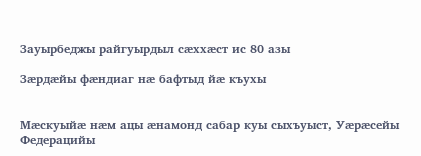Зауырбеджы райгуырдыл сæххæст ис 80 азы

Зæрдæйы фæндиаг нæ бафтыд йæ къухы


Мæскуыйæ нæм ацы æнамонд сабар куы сыхъуыст, Уæрæсейы Федерацийы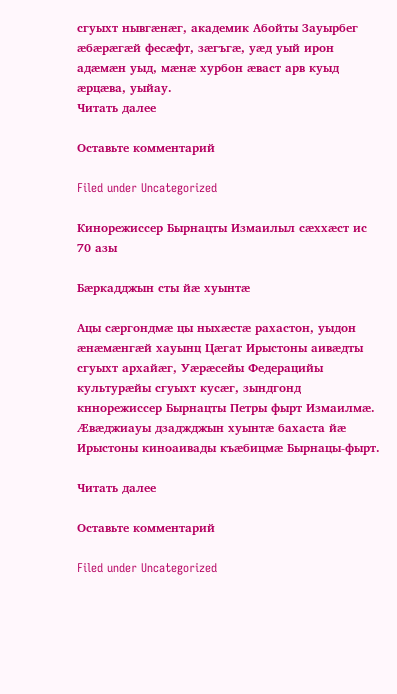сгуыхт нывгæнæг, академик Абойты Зауырбег æбæрæгæй фесæфт, зæгъгæ, уæд уый ирон адæмæн уыд, мæнæ хурбон æваст арв куыд æрцæва, уыйау.
Читать далее

Оставьте комментарий

Filed under Uncategorized

Кинорежиссер Бырнацты Измаилыл сæххæст ис 70 азы

Бæркадджын сты йæ хуынтæ

Ацы сæргондмæ цы ныхæстæ рахастон, уыдон æнæмæнгæй хауынц Цæгат Ирыстоны аивæдты сгуыхт архайæг, Уæрæсейы Федерацийы культурæйы сгуыхт кусæг, зындгонд кннорежиссер Бырнацты Петры фырт Измаилмæ.
Æвæджиауы дзаджджын хуынтæ бахаста йæ Ирыстоны киноаивады къæбицмæ Бырнацы-фырт.

Читать далее

Оставьте комментарий

Filed under Uncategorized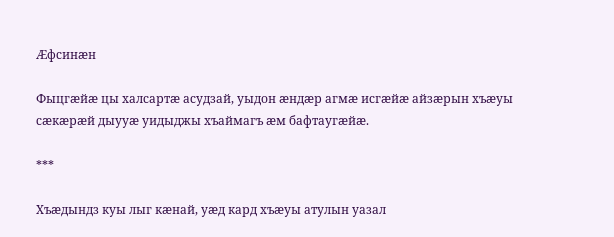Æфсинæн

Фыцгæйæ цы халсартæ асудзай, уыдон æндæр агмæ исгæйæ айзæрын хъæуы сæкæрæй дыууæ уидыджы хъаймагъ æм бафтаугæйæ.

***

Хъæдындз куы лыг кæнай, уæд кард хъæуы атулын уазал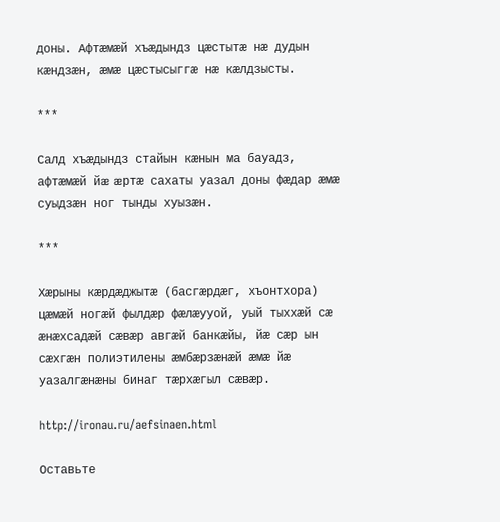доны. Афтæмæй хъæдындз цæстытæ нæ дудын кæндзæн, æмæ цæстысыггæ нæ кæлдзысты.

***

Салд хъæдындз стайын кæнын ма бауадз, афтæмæй йæ æртæ сахаты уазал доны фæдар æмæ суыдзæн ног тынды хуызæн.

***

Хæрыны кæрдæджытæ (басгæрдæг, хъонтхора) цæмæй ногæй фылдæр фæлæууой, уый тыххæй сæ æнæхсадæй сæвæр авгæй банкæйы, йæ сæр ын сæхгæн полиэтилены æмбæрзæнæй æмæ йæ уазалгæнæны бинаг тæрхæгыл сæвæр.

http://ironau.ru/aefsinaen.html

Оставьте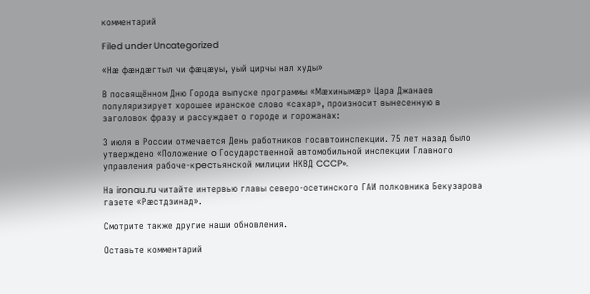комментарий

Filed under Uncategorized

«Нæ фæндæгтыл чи фæцæуы, уый цирчы нал худы»

В посвящённом Дню Города выпуске программы «Мæхинымæр» Цара Джанаев популяризирует хорошее иранское слово «сахар», произносит вынесенную в заголовок фразу и рассуждает о городе и горожанах:

3 июля в России отмечается День работников госавтоинспекции. 75 лет назад было утверждено «Положение o Государственной автомобильной инспекции Главного управления paбoчe-кpecтьянcкoй милиции НКВД CCCP».

На ironau.ru читайте интервью главы северо-осетинского ГАИ полковника Бекузарова газете «Рæстдзинад».

Смотрите также другие наши обновления.

Оставьте комментарий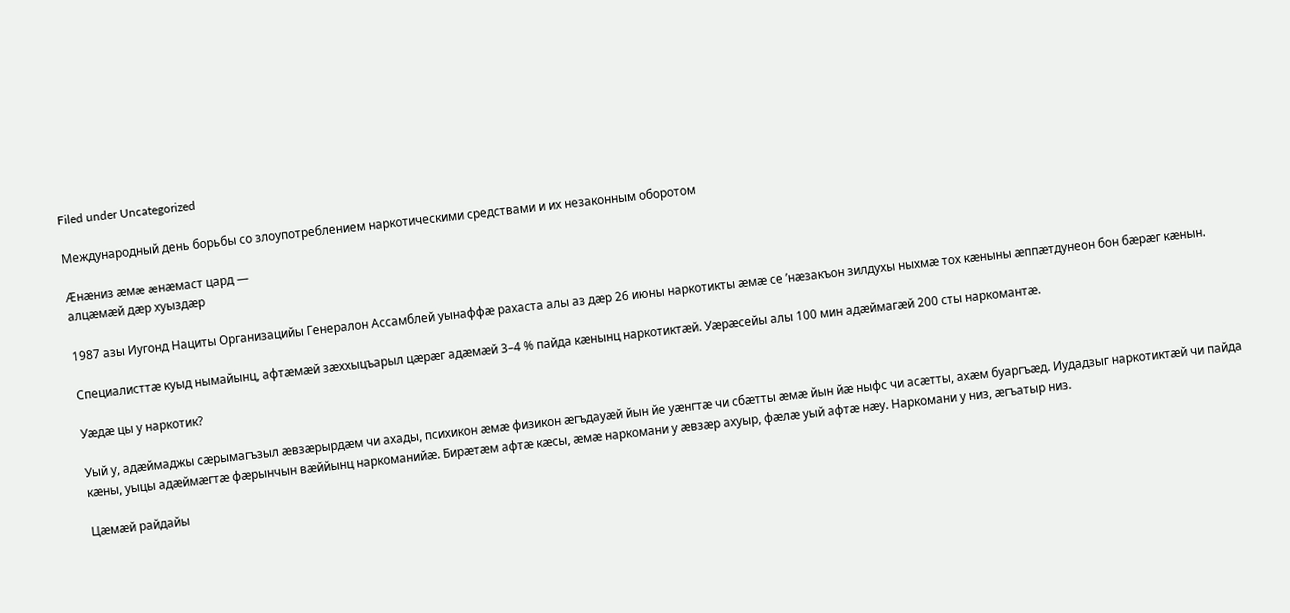Filed under Uncategorized

Международный день борьбы со злоупотреблением наркотическими средствами и их незаконным оборотом

Æнæниз æмæ æнæмаст цард —
алцæмæй дæр хуыздæр

1987 азы Иугонд Нациты Организацийы Генералон Ассамблей уынаффæ рахаста алы аз дæр 26 июны наркотикты æмæ се ’нæзакъон зилдухы ныхмæ тох кæныны æппæтдунеон бон бæрæг кæнын.

Специалисттæ куыд нымайынц, афтæмæй зæххыцъарыл цæрæг адæмæй 3–4 % пайда кæнынц наркотиктæй. Уæрæсейы алы 100 мин адæймагæй 200 сты наркомантæ.

Уæдæ цы у наркотик?

Уый у, адæймаджы сæрымагъзыл æвзæрырдæм чи ахады, психикон æмæ физикон æгъдауæй йын йе уæнгтæ чи сбæтты æмæ йын йæ ныфс чи асæтты, ахæм буаргъæд. Иудадзыг наркотиктæй чи пайда кæны, уыцы адæймæгтæ фæрынчын вæййынц наркоманийæ. Бирæтæм афтæ кæсы, æмæ наркомани у æвзæр ахуыр, фæлæ уый афтæ нæу. Наркомани у низ, æгъатыр низ.

Цæмæй райдайы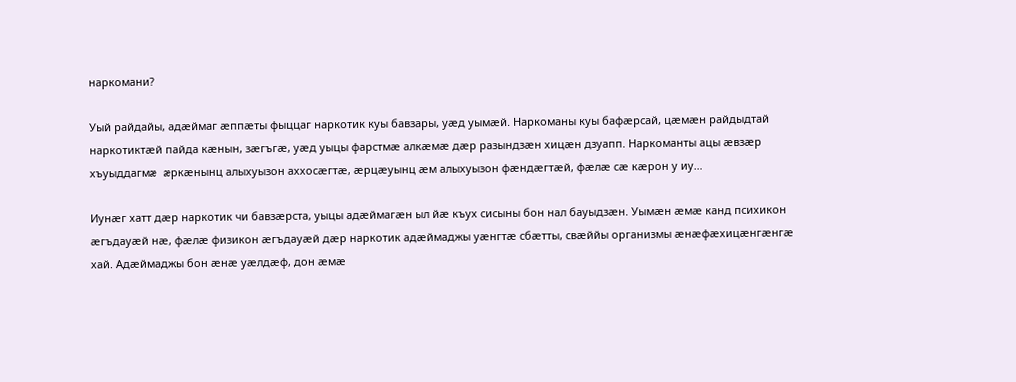наркомани?

Уый райдайы, адæймаг æппæты фыццаг наркотик куы бавзары, уæд уымæй. Наркоманы куы бафæрсай, цæмæн райдыдтай наркотиктæй пайда кæнын, зæгъгæ, уæд уыцы фарстмæ алкæмæ дæр разындзæн хицæн дзуапп. Наркоманты ацы æвзæр хъуыддагмæ æркæнынц алыхуызон аххосæгтæ, æрцæуынц æм алыхуызон фæндæгтæй, фæлæ сæ кæрон у иу…

Иунæг хатт дæр наркотик чи бавзæрста, уыцы адæймагæн ыл йæ къух сисыны бон нал бауыдзæн. Уымæн æмæ канд психикон æгъдауæй нæ, фæлæ физикон æгъдауæй дæр наркотик адæймаджы уæнгтæ сбæтты, свæййы организмы æнæфæхицæнгæнгæ хай. Адæймаджы бон æнæ уæлдæф, дон æмæ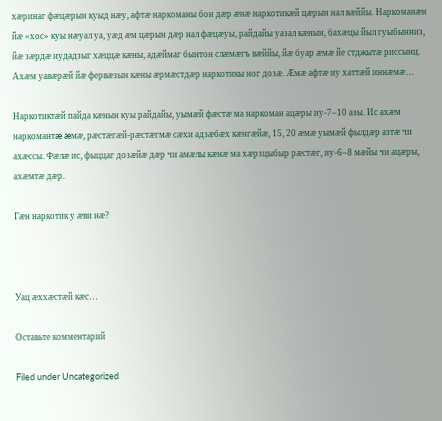хæринаг фæцæрын куыд нæу, афтæ наркоманы бон дæр æнæ наркотикæй цæрын нал вæййы. Наркоманæн йæ «хос» куы нæуал уа, уæд æм цæрын дæр нал фæцæуы, райдайы уазал кæнын, бахæцы йыл гуыбынниз, йæ зæрдæ иудадзыг хæццæ кæны, адæймаг бынтон слæмæгъ вæййы, йæ буар æмæ йе стджытæ риссынц. Ахæм уавæрæй йæ фервæзын кæны æрмæстдæр наркотикы ног дозæ. Æмæ афтæ иу хаттæй иннæмæ…

Наркотиктæй пайда кæнын куы райдайы, уымæй фæстæ ма наркоман ацæры иу-7–10 азы. Ис ахæм наркомантæ æмæ, рæстæгæй-рæстæгмæ сæхи адзæбæх кæнгæйæ, 15, 20 æмæ уымæй фылдæр азтæ чи ахæссы. Фæлæ ис, фыццаг дозæйæ дæр чи амæлы кæнæ ма хæрзцыбыр рæстæг, иу-6–8 мæйы чи ацæры, ахæмтæ дæр.

Гæн наркотик у æви нæ?



Уац æххæстæй кæс…

Оставьте комментарий

Filed under Uncategorized